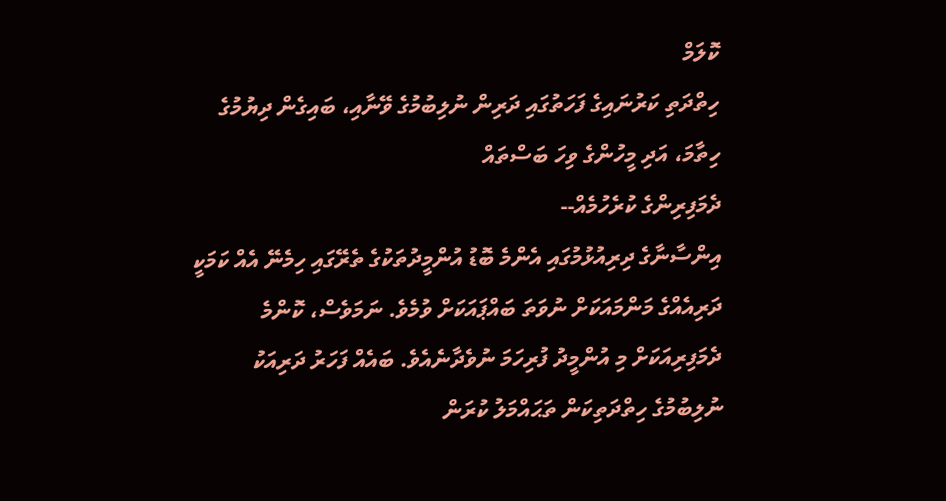ކޮލަމް
ހިތްދަތި ކަރުނައިގެ ފަހަތުގައި ދަރިން ނުލިބުމުގެ ވޭނާއި، ބައިގެން ދިޔުމުގެ ހިތާމަ، އަދި މީހުންގެ ވިހަ ބަސްތައް
ދެމަފިރިންގެ ކުރެހުމެއް--
އިންސާނާގެ ދިރިއުޅުމުގައި އެންމެ ބޮޑު އުންމީދުތަކުގެ ތެރޭގައި ހިމެނޭ އެއް ކަމަކީ ދަރިއެއްގެ މަންމައަކަށް ނުވަތަ ބައްޕައަކަށް ވުމެވެ. ނަމަވެސް، ކޮންމެ ދެމަފިރިއަކަށް މި އުންމީދު ފުރިހަމަ ނުވެދާނެއެވެ. ބައެއް ފަހަރު ދަރިއަކު ނުލިބުމުގެ ހިތްދަތިކަން ތަޙައްމަލު ކުރަން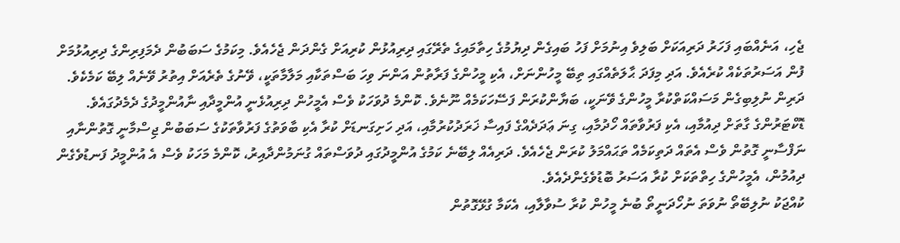ޖެހި، އަނެއްބައި ފަހަރު ދަރިއަކަށް ބަލިވެ އިނުމަށް ފަހު ބައިގެން ދިޔުމުގެ ހިތާމައިގެ ތެރޭގައި ދިރިއުޅުން ކުރިއަށް ގެންދަން ޖެހެއެވެ. މިކަމުގެ ސަބަބުން ދެމަފިރިންގެ ދިރިއުޅުމަށް ފުން އަސަރުތަކެއް ކުރެއެވެ. އަދި މިފަދަ ޙާލަތެއްގައި ތިބޭ މީހުންނަށް، އެކި މީހުންގެ ފަރާތުން އަންނަ ވިހަ ބަސްތަކާއި މަލާމާތަކީ، ވޭނުގެ ތެރެއަށް އިތުރު ވޭނެއް ލިބޭ ކަމެކެވެ.
ދަރިން ނުލިބިގެން މަސައްކަތްކުރާ މީހުންގެ ވޭނަކީ، ބަޔާންކުރަން ފަސޭހަކަމެއް ނޫނެވެ. ކޮންމެ ދުވަހަކު ވެސް އެމީހުން ދިރިއުޅެނީ އުންމީދާއި ނާއުންމީދުގެ ދެމެދުގައެވެ. ޑޮކްޓަރުންގެ ގާތަށް ދިއުމާއި، އެކި ފަރުވާތައް ހޯދުމާއި، ގިނަ ޢަދަދެއްގެ ފައިސާ ޚަރަދުކުރުމާއި، އަދި ހަށިގަނޑަށް ކުރާ އެކި ބާވަތުގެ ފަރުވާތަކުގެ ސަބަބުން ޖިސްމާނީ ގޮތުންނާއި ނަފްސާނީ ގޮތުން ވެސް އެތައް ދަތިކަމެއް ތަޙައްމަލު ކުރަން ޖެހެއެވެ. ދަރިއެއް ލިބޭނެ ކަމުގެ އުންމީދުގައި ދުވަސްތައް ގުނަމުންދާއިރު، ކޮންމެ މަހަކު ވެސް އެ އުންމީދު ފަނޑުވެގެން ދިއުމުން، އެމީހުންގެ ހިތްތަކަށް ކުރާ އަސަރު ބޮޑުވެގެންދެއެވެ.
ކުއްޖަކު ނުލިބޭތޯ ނުވަތަ ނުހޯދަނީތޯ ބުނެ މީހުން ކުރާ ސުވާލާއި، އެކަމާ ގުޅޭގޮތުން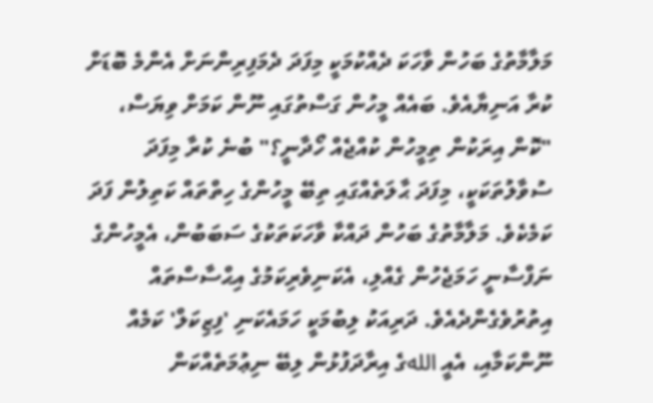މަލާމާތުގެ ބަހުން ވާހަކަ ދެއްކުމަކީ މިފަދަ ދެމަފިރިންނަށް އެންމެ ބޮޑަށް ކުރާ އަނިޔާއެވެ. ބައެއް މީހުން ގަސްތުގައި ނޫން ކަމަށް ވިޔަސް، "ކޮން އިރަކުން ތިމީހުން ކުއްޖެއް ހޯދާނީ؟" ބުނެ ކުރާ މިފަދަ ސުވާލުތަކަކީ، މިފަދަ ޙާލަތެއްގައި ތިބޭ މީހުންގެ ހިތްތައް ކަތިލުން ފަދަ ކަމެކެވެ. މަލާމާތުގެ ބަހުން ދައްކާ ވާހަކަތަކުގެ ސަބަބުން، އެމީހުންގެ ނަފްސާނީ ހަމަޖެހުން ގެއްލި، އެކަނިވެރިކަމުގެ އިޙްސާސްތައް އިތުރުވެގެންދެއެވެ. ދަރިއަކު ލިބުމަކީ ހަމައެކަނި 'ފިޒިކަލް' ކަމެއް ނޫންކަމާއި، އެއީ اللهގެ އިރާދަފުޅުން ލިބޭ ނިޢުމަތެއްކަން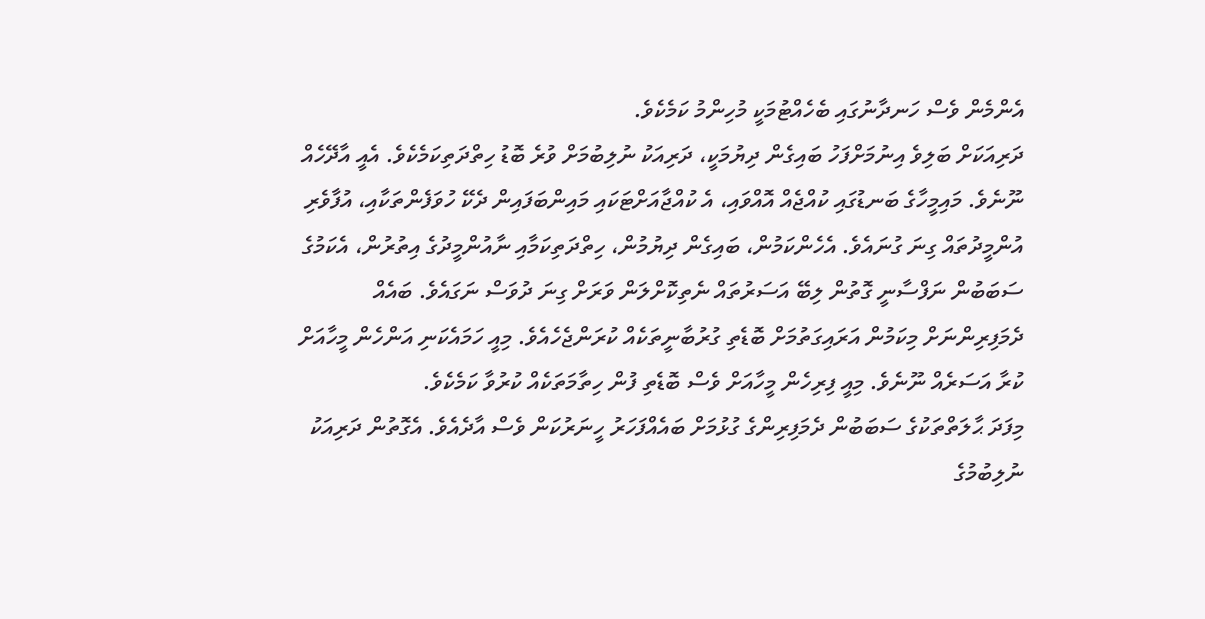އެންމެން ވެސް ހަނދާނުގައި ބެހެއްޓުމަކީ މުހިންމު ކަމެކެވެ.
ދަރިއަކަށް ބަލިވެ އިނުމަށްފަހު ބައިގެން ދިޔުމަކީ، ދަރިއަކު ނުލިބުމަށް ވުރެ ބޮޑު ހިތްދަތިކަމެކެވެ. އެއީ އާދޭހެއް ނޫނެވެ. މައިމީހާގެ ބަނޑުގައި ކުއްޖެއް އޮއްވައި، އެ ކުއްޖާއަށްޓަކައި މައިންބަފައިން ދެކޭ ހުވަފެންތަކާއި، އުފާވެރި އުންމީދުތައް ގިނަ ގުނައެވެ. އެހެންކަމުން، ބައިގެން ދިޔުމުން، ހިތްދަތިކަމާއި ނާއުންމީދުގެ އިތުރުން، އެކަމުގެ ސަބަބުން ނަފްސާނީ ގޮތުން ލިބޭ އަސަރުތައް ނެތިކޮށްލަން ވަރަށް ގިނަ ދުވަސް ނަގައެވެ. ބައެއް ދެމަފިރިންނަށް މިކަމުން އަރައިގަތުމަށް ބޮޑެތި ގުރުބާނީތަކެއް ކުރަންޖެހެއެވެ. މިއީ ހަމައެކަނި އަންހެން މީހާއަށް ކުރާ އަސަރެއް ނޫނެވެ. މިއީ ފިރިހެން މީހާއަށް ވެސް ބޮޑެތި ފުން ހިތާމަތަކެއް ކުރުވާ ކަމެކެވެ.
މިފަދަ ޙާލަތްތަކުގެ ސަބަބުން ދެމަފިރިންގެ ގުޅުމަށް ބައެއްފަހަރު ހީނަރުކަން ވެސް އާދެއެވެ. އެގޮތުން ދަރިއަކު ނުލިބުމުގެ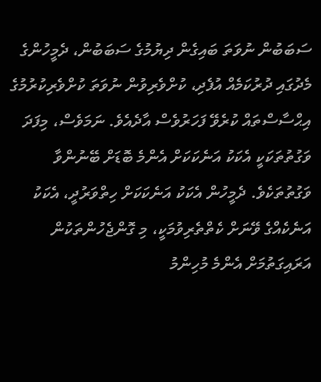ސަބަބުން ނުވަތަ ބައިގެން ދިޔުމުގެ ސަބަބުން، ދެމީހުންގެ މެދުގައި ދުރުކަމެއް އުފެދި، ކުށްވެރިވުން ނުވަތަ ކުށްވެރިކުރުމުގެ އިޙްސާސްތައް ކުރެވޭ ފަހަރުވެސް އާދެއެވެ. ނަމަވެސް، މިފަދަ ވަގުތުތަކަކީ އެކަކު އަނެކަކަށް އެންމެ ބޮޑަށް ބޭނުންވާ ވަގުތުތަކެވެ. ދެމީހުން އެކަކު އަނެކަކަށް ހިތްވަރުދީ، އެކަކު އަނެކެއްގެ ވޭނަށް ކެތްތެރިވުމަކީ، މި ގޮންޖެހުންތަކުން އަރައިގަތުމަށް އެންމެ މުހިންމު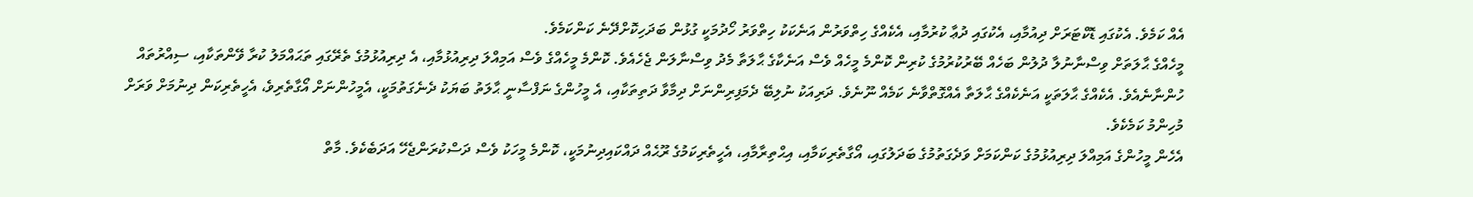އެއް ކަމެވެ. އެކުގައި ޑޮކްޓަރަށް ދިއުމާއި، އެކުގައި ދުޢާ ކުރުމާއި، އެކެއްގެ ހިތްވަރުން އަނެކަކު ހިތްވަރު ހޯދުމަކީ ގުޅުން ބަދަހިކޮށްދޭނެ ކަންކަމެވެ.
މީހެއްގެ ޙާލަތަށް ވިސްނާނުލާ ދުލުން ބަހެއް ބޭރުކުރުމުގެ ކުރިން ކޮންމެ މީހެއް ވެސް އަނެކާގެ ޙާލަތާ މެދު ވިސްނާލަން ޖެހެއެވެ. ކޮންމެ މީހެއްގެ ވެސް އަމިއްލަ ދިރިއުޅުމާއި، އެ ދިރިއުޅުމުގެ ތެރޭގައި ތަޙައްމަލު ކުރާ ވޭންތަކާއި، ސިއްރުތައް ހުންނާނެއެވެ. އެކެއްގެ ޙާލަތަކީ އަނެކެއްގެ ޙާލަތާ އެއްގޮތްވާނެ ކަމެއް ނޫނެވެ. ދަރިއަކު ނުލިބޭ ދެމަފިރިންނަށް ދިމާވާ ދަތިތަކާއި، އެ މީހުންގެ ނަފްސާނީ ޙާލަތު ބަޔަކު ދެނެގަތުމަކީ، އެމީހުންނަށް އޯގާތެރިވެ، އެހީތެރިކަން ދިނުމަށް ވަރަށް މުހިންމު ކަމެކެވެ.
އެހެން މީހުންގެ އަމިއްލަ ދިރިއުޅުމުގެ ކަންކަމަށް ވަދެގަތުމުގެ ބަދަލުގައި، އޯގާތެރިކަމާއި، އިޙްތިރާމާއި، އެހީތެރިކަމުގެ ރޫޙެއް ދައްކައިދިނުމަކީ، ކޮންމެ މީހަކު ވެސް ދަސްކުރަންޖެހޭ އަދަބެކެވެ. މާތް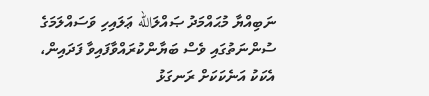ނަބިއްޔާ މުޙައްމަދު ޞައްލަالله ޢަލައިހި ވަސައްލަމަގެ ސުންނަތުގައި ވެސް ބަޔާންކުރައްވާފައިވާ ފަދައިން، އެކަކު އަނެކަކަށް ރަނގަޅު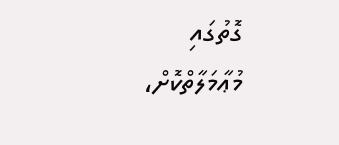ގޮތުގައި މުޢާމަލާތްކޮށް،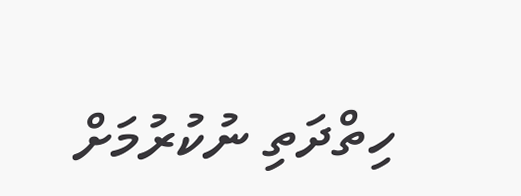ހިތްދަތި ނުކުރުމަށް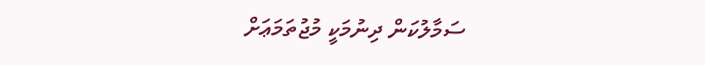ސަމާލުކަން ދިނުމަކީ މުޖުތަމަޢަށް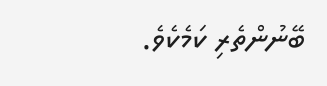ބޭނުންތެރި ކަމެކެވެ.